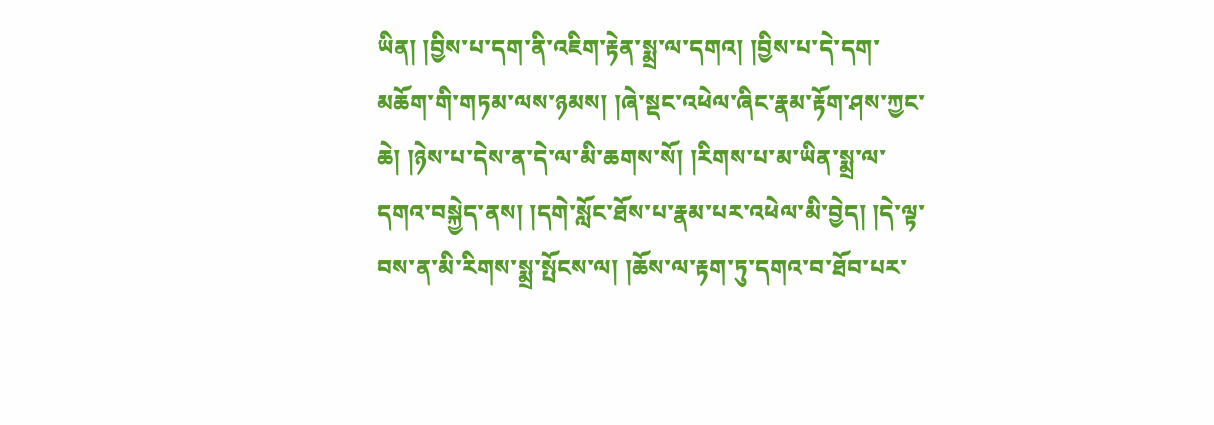ཡིན། །བྱིས་པ་དག་ནི་འཇིག་རྟེན་སྨྲ་ལ་དགའ། །བྱིས་པ་དེ་དག་མཆོག་གི་གཏམ་ལས་ཉམས། །ཞེ་སྡང་འཕེལ་ཞིང་རྣམ་རྟོག་ཤས་ཀྱང་ཆེ། །ཉེས་པ་དེས་ན་དེ་ལ་མི་ཆགས་སོ། །རིགས་པ་མ་ཡིན་སྨྲ་ལ་དགའ་བསྐྱེད་ནས། །དགེ་སློང་ཐོས་པ་རྣམ་པར་འཕེལ་མི་བྱེད། །དེ་ལྟ་བས་ན་མི་རིགས་སྨྲ་སྤོངས་ལ། །ཆོས་ལ་རྟག་ཏུ་དགའ་བ་ཐོབ་པར་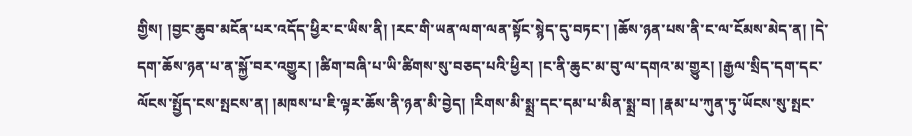གྱིས། །བྱང་ཆུབ་མངོན་པར་འདོད་ཕྱིར་ང་ཡིས་ནི། །རང་གི་ཡན་ལག་ལན་སྟོང་སྙེད་དུ་བཏང་། །ཆོས་ཉན་པས་ནི་ང་ལ་ངོམས་མེད་ན། །དེ་དག་ཆོས་ཉན་པ་ན་སྐྱོ་བར་འགྱུར། །ཚིག་བཞི་པ་ཡི་ཚིགས་སུ་བཅད་པའི་ཕྱིར། །ང་ནི་ཆུང་མ་བུ་ལ་དགའ་མ་གྱུར། །རྒྱལ་སྲིད་དག་དང་ལོངས་སྤྱོད་ངས་སྤངས་ན། །མཁས་པ་ཇི་ལྟར་ཆོས་ནི་ཉན་མི་བྱེད། །རིགས་མི་སྨྲ་དང་དམ་པ་མིན་སྨྲ་བ། །རྣམ་པ་ཀུན་ཏུ་ཡོངས་སུ་སྤང་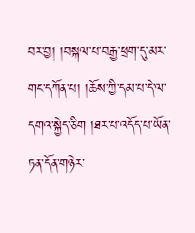བར་བྱ། །བསྐལ་པ་བརྒྱ་ཕྲག་དུ་མར་གང་དཀོན་པ། །ཆོས་ཀྱི་དམ་པ་དེ་ལ་དགའ་སྐྱེད་ཅིག །ཐར་པ་འདོད་པ་ཡོན་ཏན་དོན་གཉེར་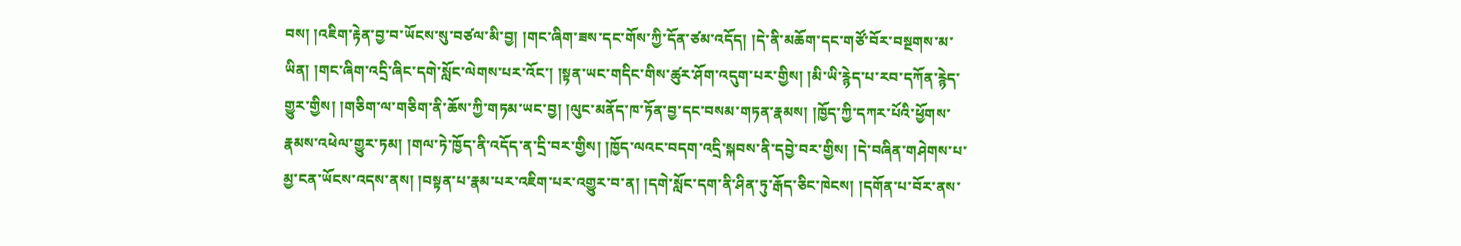བས། །འཇིག་རྟེན་བྱ་བ་ཡོངས་སུ་བཙལ་མི་བྱ། །གང་ཞིག་ཟས་དང་གོས་ཀྱི་དོན་ཙམ་འདོད། །དེ་ནི་མཆོག་དང་གཙོ་བོར་བསྔགས་མ་ཡིན། །གང་ཞིག་འདྲི་ཞིང་དགེ་སློང་ལེགས་པར་འོང་། །སྟན་ཡང་གདིང་གིས་ཚུར་ཤོག་འདུག་པར་གྱིས། །མི་ཡི་རྙེད་པ་རབ་དཀོན་རྙེད་གྱུར་གྱིས། །གཅིག་ལ་གཅིག་ནི་ཆོས་ཀྱི་གཏམ་ཡང་བྱ། །ལུང་མནོད་ཁ་ཏོན་བྱ་དང་བསམ་གཏན་རྣམས། །ཁྱོད་ཀྱི་དཀར་པོའི་ཕྱོགས་རྣམས་འཕེལ་གྱུར་ཏམ། །གལ་ཏེ་ཁྱོད་ནི་འདོད་ན་དྲི་བར་གྱིས། །ཁྱོད་ལའང་བདག་འདྲི་སྐབས་ནི་དབྱེ་བར་གྱིས། །དེ་བཞིན་གཤེགས་པ་མྱ་ངན་ཡོངས་འདས་ནས། །བསྟན་པ་རྣམ་པར་འཇིག་པར་འགྱུར་བ་ན། །དགེ་སློང་དག་ནི་ཤིན་ཏུ་རྒོད་ཅིང་ཁེངས། །དགོན་པ་བོར་ནས་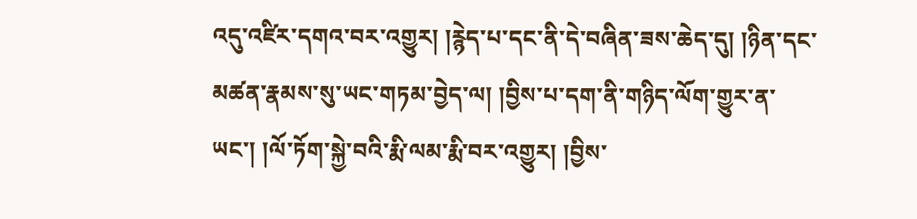འདུ་འཛིར་དགའ་བར་འགྱུར། །རྙེད་པ་དང་ནི་དེ་བཞིན་ཟས་ཆེད་དུ། །ཉིན་དང་མཚན་རྣམས་སུ་ཡང་གཏམ་བྱེད་ལ། །བྱིས་པ་དག་ནི་གཉིད་ལོག་གྱུར་ན་ཡང་། །ལོ་ཏོག་སྐྱེ་བའི་རྨི་ལམ་རྨི་བར་འགྱུར། །བྱིས་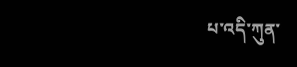པ་འདི་ཀུན་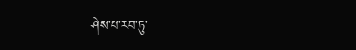ཤེས་པ་རབ་ཏུ་